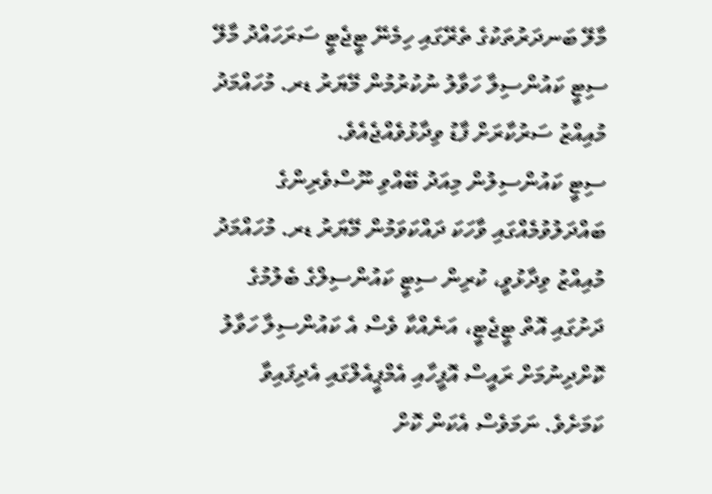މާލޭ ބަނދަރުތަކުގެ ތެރޭގައި ހިމެނޭ ޓީޖެޓީ ސަރަހައްދު މާލޭ ސިޓީ ކައުންސިލާ ހަވާލު ނުކުރުމުން މޭޔަރު ޑރ. މުހައްމަދު މުއިއްޒު ސަރުކާރަށް ފާޑު ވިދާޅުވެއްޖެއެވެ.
ސިޓީ ކައުންސިލުން މިއަދު ބޭއްވި ނޫސްވެރިންގެ ބައްދަލުވުމެއްގައި ވާހަކަ ދައްކަވަމުން މޭޔަރު ޑރ. މުހައްމަދު މުއިއްޒު ވިދާޅުވީ، ކުރިން ސިޓީ ކައުންސިލްގެ ބެލުމުގެ ދަށުގައި އޮތް ޓީޖެޓީ، އަނެއްކާ ވެސް އެ ކައުންސިލާ ހަވާލު ކޮށްދިނުމަށް ރައީސް އޮފީހާއި އެމްޕީއެލްގައި އެދިފައިވާ ކަމަށެވެ. ނަމަވެސް އެކަން ކޮށް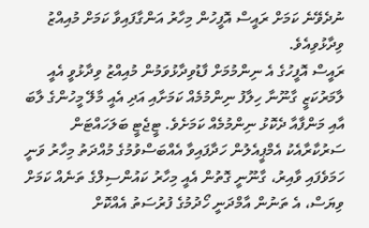ނުދެވޭނެ ކަމަށް ރައީސް އޮފީހުން މިހާރު އަންގާފައިވާ ކަމަށް މުއިއްޒު ވިދާޅުވިއެވެ.
ރައީސް އޮފީހުގެ އެ ނިންމުމަށް ފާޑުވިދާޅުވަމުން މުއިއްޒު ވިދާޅުވީ އެއީ ލާމަރުކަޒީ ގާނޫނާ ހިލާފު ނިންމުމެއް ކަމަށާއި އަދި އެއީ މާލޭ މީހުންގެ ލާބަ އާއި މަންފާއާ ދެކޮޅު ނިންމުމެއް ކަމަށެވެ. ޓީޖެޓީ ބަލަހައްޓަން ސަރުކާރާއެކު އެމްޕީއެލުން ހަދާފައިވާ އެއްބަސްވުމުގެ މުއްދަތު މިހާރު ވަނީ ހަމަވެފައި ވާއިރު، ގާނޫނީ ގޮތުން އެއީ މިހާރު ކައުންސިލްގެ ތަނެއް ކަމަށް ވިޔަސް، އެ ތަނުން އާމްދަނީ ހޯދުމުގެ ފުރުސަތު އެއްކޮށް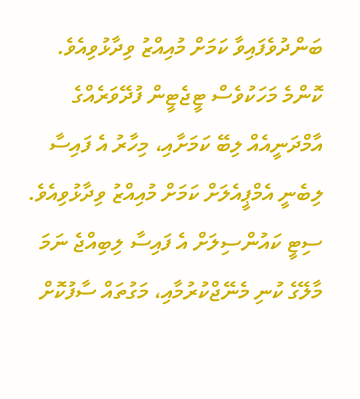ބަންދުވެފައިވާ ކަމަށް މުއިއްޒު ވިދާޅުވިއެވެ.
ކޮންމެ މަހަކުވެސް ޓީޖެޓީން ފުދޭވަރެއްގެ އާމްދަނީއެއް ލިބޭ ކަމަށާއި، މިހާރު އެ ފައިސާ ލިބެނީ އެމްޕީއެލަށް ކަމަށް މުއިއްޒު ވިދާޅުވިއެވެ. ސިޓީ ކައުންސިލަށް އެ ފައިސާ ލިބިއްޖެ ނަމަ މާލޭގެ ކުނި މެނޭޖްކުރުމާއި، މަގުތައް ސާފުކޮށް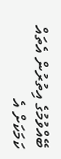ބޭއްވުމުގެ އިތުރުން އެތައް ކަމަކަށް އެ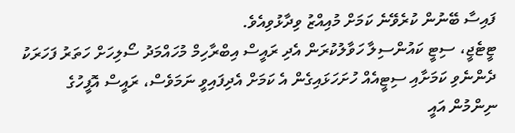ފައިސާ ބޭނުން ކުރެވޭނެ ކަމަށް މުއިއްޒު ވިދާޅުވިއެވެ.
ޓީޓެޖީ، ސިޓީ ކައުންސިލާ ހަވާލުކުރަން އެދި ރައީސް އިބްރާހިމް މުހައްމަދު ސޯލިހަށް ހަތަރު ފަހަރަކު ދެންނެވި ކަމަށާއި ސިޓީއެއް ހުށަހަޅައިގެން އެ ކަމަށް އެދިފައިވީ ނަމަވެސް، ރައީސް އޮފީހުގެ ނިންމުން އައީ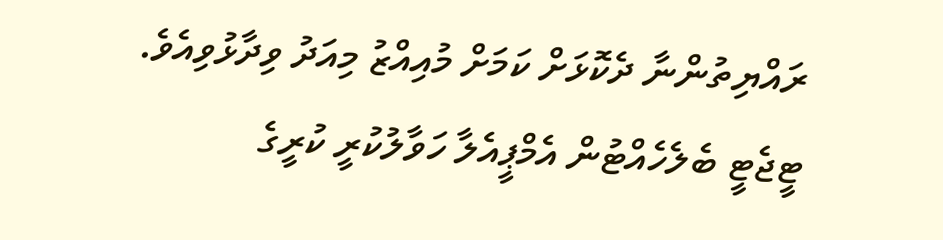ރައްޔިތުންނާ ދެކޮޅަށް ކަމަށް މުއިއްޒު މިއަދު ވިދާޅުވިއެވެ.
ޓީޖެޓީ ބެލެހެއްޓުން އެމްޕީއެލާ ހަވާލުކުރީ ކުރީގެ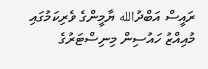ރައީސް އަބްދުالله ޔާމީންގެ ވެރިކަމުގައި މުއިއްޒު ހައުސިން މިނިސްޓަރުގެ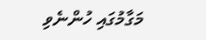މަގާމުގައި ހުންނެވި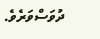ދުވަސްވަރެވެ.